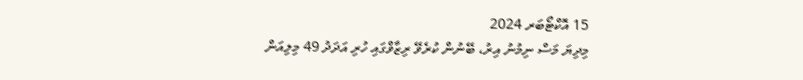15 އޮކްޓޯބަރ 2024
މިދިޔަ މަސް ނިމުނު އިރު، ބޭނުން ކުރެވޭ ރިޒާވްގައި ހުރި އަދަދު 49 މިލިއަން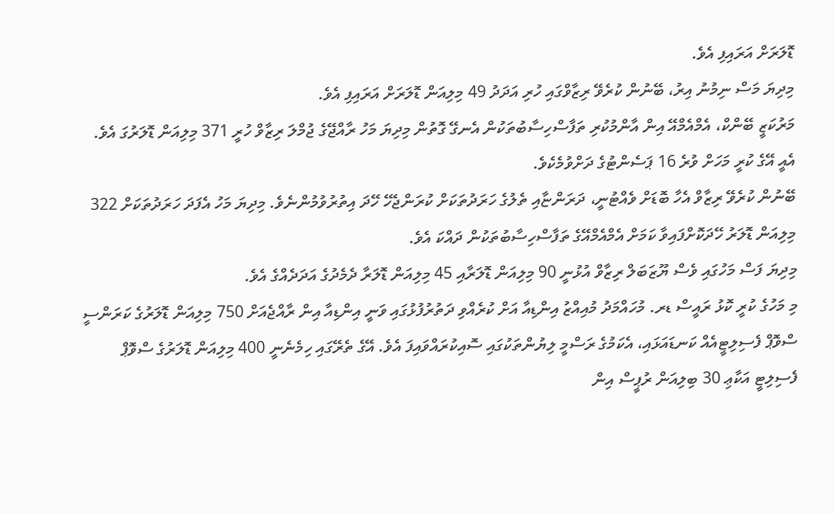ޑޮލަރަށް އަރައިފި އެވެ.
މިދިޔަ މަސް ނިމުނު އިރު، ބޭނުން ކުރެވޭ ރިޒާވްގައި ހުރި އަދަދު 49 މިލިއަން ޑޮލަރަށް އަރައިފި އެވެ.
މަރުކަޒީ ބޭންކް، އެމްއެމްއޭ އިން އާންމުކުރި ތަފާސްހިސާބުތަކުން އެނގޭ ގޮތުން މިދިޔަ މަހު ރާއްޖޭގެ ޖުމްލަ ރިޒާވް ހުރީ 371 މިލިއަން ޑޮލަރުގަ އެވެ. އެއީ އޭގެ ކުރީ މަހަށް ވުރެ 16 ޕަސެންޓުގެ ދަށްވުމެކެވެ.
ބޭނުން ކުރެވޭ ރިޒާވް އެހާ ބޮޑަށް ވެއްޓުނީ، ދަރަންޏާއި ތެލުގެ ހަރަދުތަކަށް ކުރަންޖެހޭ ހޭދަ އިތުރުވުމުންނެވެ. މިދިޔަ މަހު އެފަދަ ހަރަދުތަކަށް 322 މިލިއަން ޑޮލަރު ހޭދަކޮށްފައިވާ ކަމަށް އެމްއެމްއޭގެ ތަފާސްހިސާބުތަކުން ދައްކަ އެވެ.
މިދިޔަ ފަސް މަހުގައި ވެސް ޔޫޒަބަލް ރިޒާވް އުޅުނީ 90 މިލިއަން ޑޮލަރާއި 45 މިލިއަން ޑޮލަރާ ދެމެދުގެ އަދަދެއްގެ އެވެ.
މި މަހުގެ ކުރީ ކޮޅު ރައީސް ޑރ. މުހައްމަދު މުއިއްޒު އިންޑިއާ އަށް ކުރެއްވި ދަތުރުފުޅުގައި ވަނީ އިންޑިއާ އިން ރާއްޖެއަށް 750 މިލިއަން ޑޮލަރުގެ ކަރަންސީ ސްވޮޕް ފެސިލިޓީއެއް ކަނޑައަޅައި، އެކަމުގެ ރަސްމީ ލިޔުންތަކުގައި ސޮއިކުރައްވައިފަ އެވެ. އޭގެ ތެރޭގައި ހިމެނެނީ 400 މިލިއަން ޑޮލަރުގެ ސްވޮޕް ފެސިލިޓީ އަކާޢި 30 ބިލިއަން ރުޕީސް އިން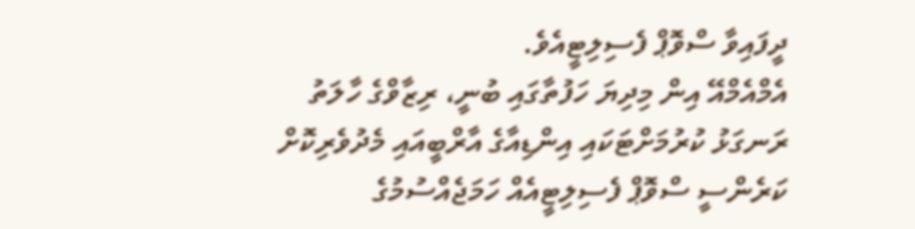ދީފައިވާ ސްވޮޕް ފެސިލިޓީއެވެ.
އެމްއެމްއޭ އިން މިދިޔަ ހަފުތާގައި ބުނީ، ރިޒާވްގެ ހާލަތު ރަނގަޅު ކުރުމަށްޓަކައި އިންޑިއާގެ އާރްބީއައި މެދުވެރިކޮށް ކަރެންސީ ސްވޮޕް ފެސިލިޓީއެއް ހަމަޖެއްސުމުގެ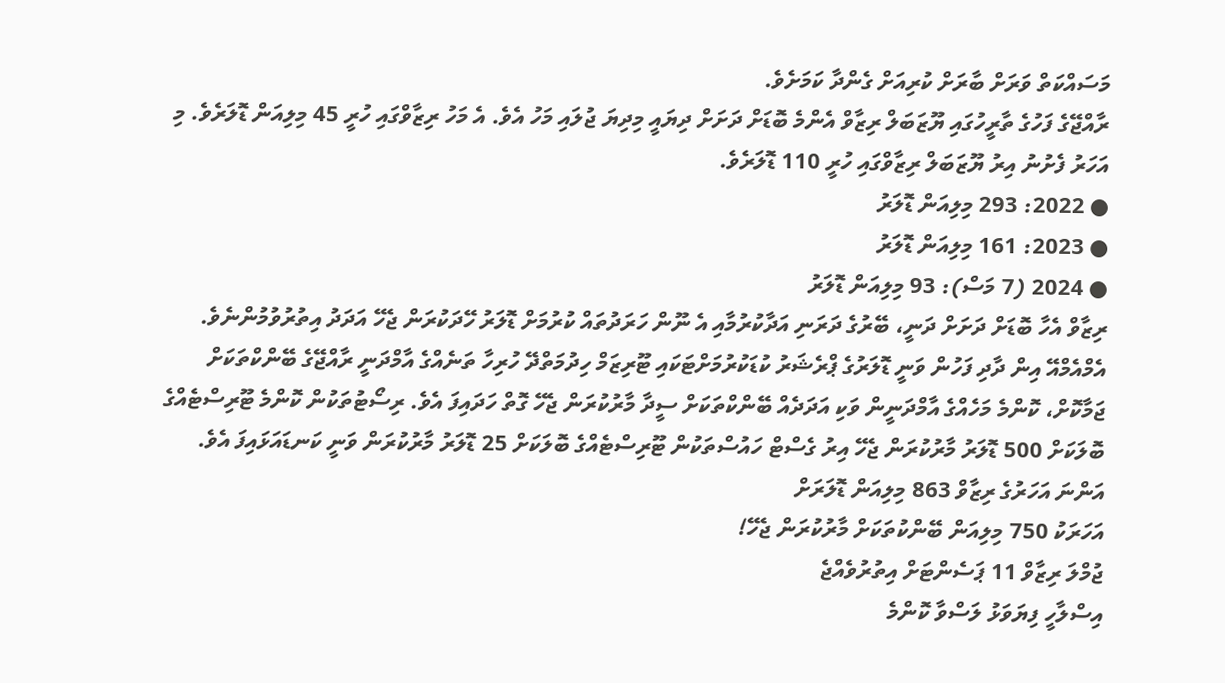މަސައްކަތް ވަރަށް ބާރަށް ކުރިއަށް ގެންދާ ކަމަށެވެ.
ރާއްޖޭގެ ފަހުގެ ތާރީހުގައި ޔޫޒަބަލް ރިޒާވް އެންމެ ބޮޑަށް ދަށަށް ދިޔައީ މިދިޔަ ޖުލައި މަހު އެވެ. އެ މަހު ރިޒާވްގައި ހުރީ 45 މިލިއަން ޑޮލަރެވެ. މި އަހަރު ފެށުނު އިރު ޔޫޒަބަލް ރިޒާވްގައި ހުރީ 110 ޑޮލަރެވެ.
● 2022: 293 މިލިއަން ޑޮލަރު
● 2023: 161 މިލިއަން ޑޮލަރު
● 2024 (7 މަސް): 93 މިލިއަން ޑޮލަރު
ރިޒާވް އެހާ ބޮޑަށް ދަށަށް ދަނީ، ބޭރުގެ ދަރަނި އަދާކުރުމާއި އެ ނޫން ހަރަދުތައް ކުރުމަށް ޑޮލަރު ހޭދަކުރަން ޖެހޭ އަދަދު އިތުރުވުމުންނެވެ.
އެމްއެމްއޭ އިން ދާދި ފަހުން ވަނީ ޑޮލަރުގެ ޕްރެޝަރު ކުޑަކުރުމަށްޓަކައި ޓޫރިޒަމް ހިދުމަތްދޭ ހުރިހާ ތަނެއްގެ އާމްދަނީ ރާއްޖޭގެ ބޭންކްތަކަށް ޖަމާކޮށް، ކޮންމެ މަހެއްގެ އާމްދަނީން ވަކި އަދަދެއް ބޭންކްތަކަށް ސީދާ މާރުކުރަން ޖެހޭ ގޮތް ހަދައިފަ އެވެ. ރިސޯޓުތަކުން ކޮންމެ ޓޫރިސްޓެއްގެ ބޮލަކަށް 500 ޑޮލަރު މާރުކުރަން ޖެހޭ އިރު ގެސްޓް ހައުސްތަކުން ޓޫރިސްޓެއްގެ ބޮލަކަށް 25 ޑޮލަރު މާރުކުރަން ވަނީ ކަނޑައަޅައިފަ އެވެ.
އަންނަ އަހަރުގެ ރިޒާވް 863 މިލިއަން ޑޮލަރަށް
އަހަރަކު 750 މިލިއަން ބޭންކުތަކަށް މާރުކުރަން ޖެހޭ!
ޖުމްލަ ރިޒާވް 11 ޕަސެންޓަށް އިތުރުވެއްޖެ
އިސްލާހީ ފިޔަވަޅު ލަސްވާ ކޮންމެ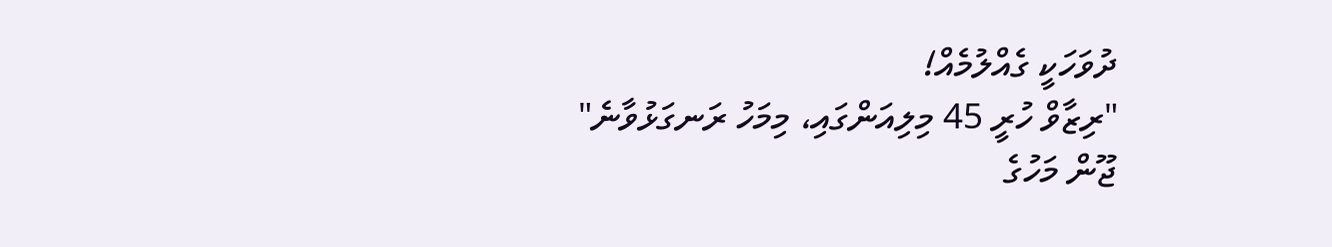ދުވަހަކީ ގެއްލުމެއް!
"ރިޒާވް ހުރީ 45 މިލިއަންގައި، މިމަހު ރަނގަޅުވާނެ"
ޖޫން މަހުގެ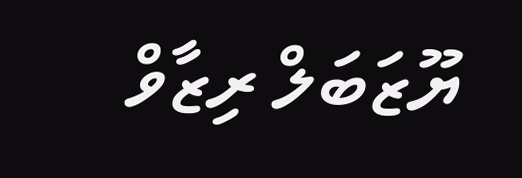ޔޫޒަބަލް ރިޒާވް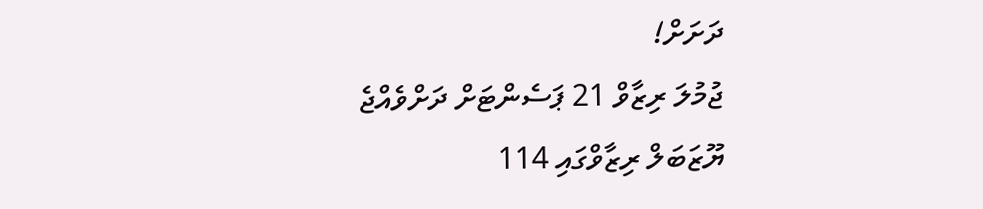ދަށަށް!
ޖުމުލަ ރިޒާވް 21 ޕަސެންޓަށް ދަށްވެއްޖެ
ޔޫޒަބަލް ރިޒާވްގައި 114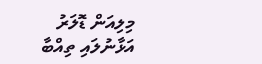މިލިއަން ޑޮލަރު
އަޅާނުލައި ތިއްބާ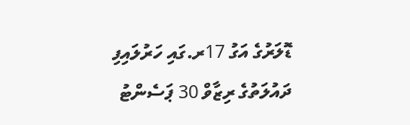ޑޮލަރުގެ އަގު 17ރ.ގައި ހަރުލައިފި
ދައުލަތުގެ ރިޒާވް 30 ޕަސެންޓު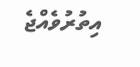އިތުރުވެއްޖެ